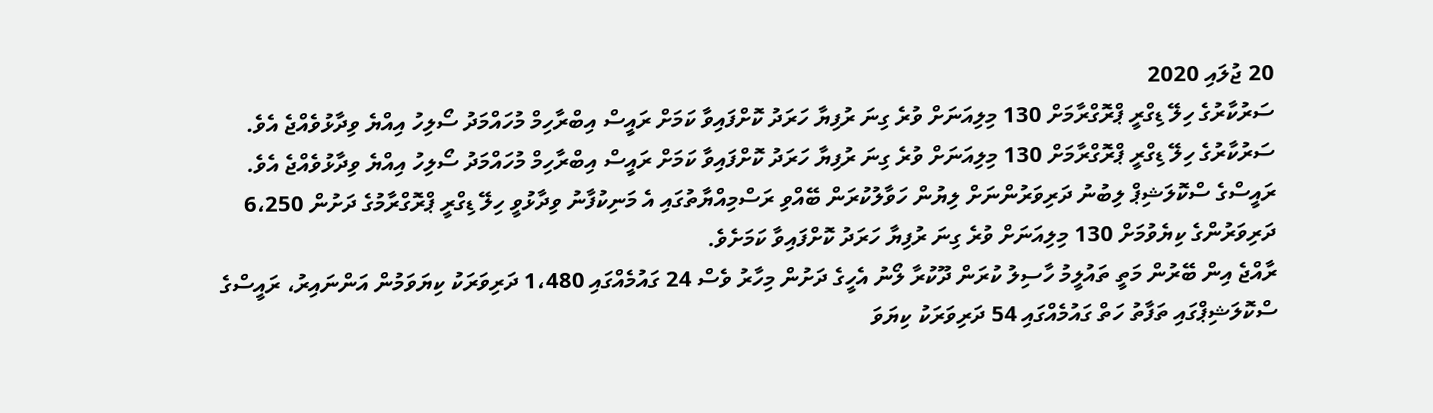20 ޖުލައި 2020
ސަރުކާރުގެ ހިލޭ ޑިގްރީ ޕްރޮގްރާމަށް 130 މިލިއަނަށް ވުރެ ގިނަ ރުފިޔާ ހަރަދު ކޮށްފައިވާ ކަމަށް ރައީސް އިބްރާހިމް މުހައްމަދު ސޯލިހު އިއްޔެ ވިދާޅުވެއްޖެ އެވެ.
ސަރުކާރުގެ ހިލޭ ޑިގްރީ ޕްރޮގްރާމަށް 130 މިލިއަނަށް ވުރެ ގިނަ ރުފިޔާ ހަރަދު ކޮށްފައިވާ ކަމަށް ރައީސް އިބްރާހިމް މުހައްމަދު ސޯލިހު އިއްޔެ ވިދާޅުވެއްޖެ އެވެ.
ރައީސްގެ ސްކޮލަޝިޕް ލިބުނު ދަރިވަރުންނަށް ލިޔުން ހަވާލުކުރަން ބޭއްވި ރަސްމިއްޔާތުގައި އެ މަނިކުފާނު ވިދާޅުވީ ހިލޭ ޑިގްރީ ޕްރޮގްރާމުގެ ދަށުން 6،250 ދަރިވަރުންގެ ކިޔެވުމަށް 130 މިލިއަނަށް ވުރެ ގިނަ ރުފިޔާ ހަރަދު ކޮށްފައިވާ ކަމަށެވެ.
ރާއްޖެ އިން ބޭރުން މަތީ ތައުލީމު ހާސިލު ކުރަން ދޫކުރާ ލޯނު އެހީގެ ދަށުން މިހާރު ވެސް 24 ގައުމެއްގައި 1،480 ދަރިވަރަކު ކިޔަވަމުން އަންނައިރު، ރައީސްގެ ސްކޮލަޝިޕްގައި ތަފާތު ހަތް ގައުމެއްގައި 54 ދަރިވަރަކު ކިޔަވަ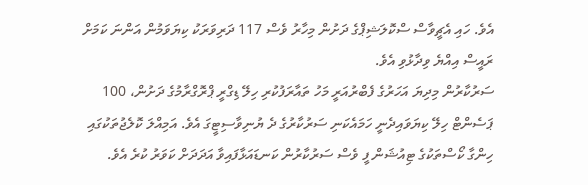އެވެ. ހައި އެޗީވާސް ސްކޮލަޝިޕްގެ ދަށުން މިހާރު ވެސް 117 ދަރިވަރަކު ކިޔަވަމުން އަންނަ ކަމަށް ރައީސް އިއްޔެ ވިދާޅުވި އެވެ.
ސަރުކާރުން މިދިޔަ އަހަރުގެ ފެބްރުއަރީ މަހު ތައާރަފުކުރި ހިލޭ ޑިގްރީ ޕްރޮގްރާމުގެ ދަށުން، 100 ޕަސެންޓް ހިލޭ ކިޔަވައިދެނީ ހަމައެކަނި ސަރުކާރުގެ ދެ ޔުނިވާސިޓީގަ އެވެ. އަމިއްލަ ކޮލެޖުތަކުގައި ހިންގާ ކޯސްތަކުގެ ޓިއުޝަން ފީ ވެސް ސަރުކާރުން ކަނޑައަޅާފައިވާ އަދަދަށް ކަވަރު ކުރެ އެވެ.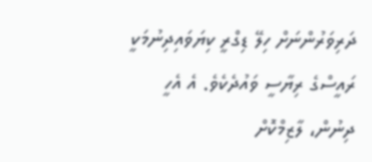ދަރިވަރުންނަށް ހިލޭ ޑިގްރީ ކިޔަވައިދިނުމަކީ ރައީސްގެ ރިޔާސީ ވައުދެކެވެ. އެ އެހީ ދިނުން، ލާޒިމްކޮށް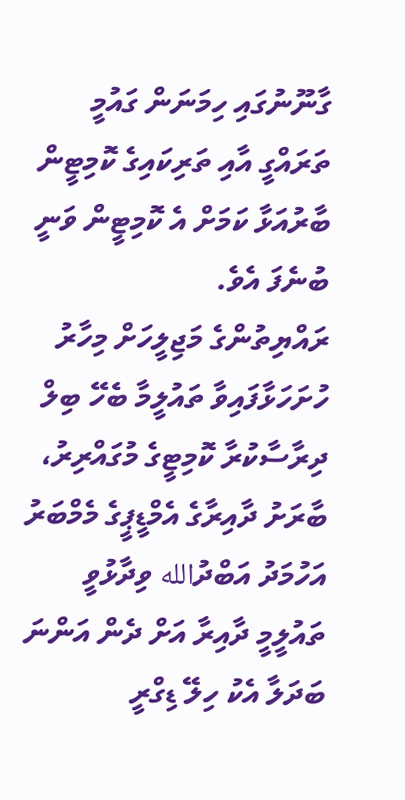ގާނޫނުގައި ހިމަނަން ގައުމީ ތަރައްގީ އާއި ތަރިކައިގެ ކޮމިޓީން ބާރުއަޅާ ކަމަށް އެ ކޮމިޓީން ވަނީ ބުނެފަ އެވެ.
ރައްޔިތުންގެ މަޖިލީހަށް މިހާރު ހުށަހަޅާފައިވާ ތައުލީމާ ބެހޭ ބިލް ދިރާސާކުރާ ކޮމިޓީގެ މުގައްރިރު، ބާރަށު ދާއިރާގެ އެމްޑީޕީގެ މެމްބަރު އަހުމަދު އަބްދުالله ވިދާޅުވީ ތައުލީމީ ދާއިރާ އަށް ދެން އަންނަ ބަދަލާ އެކު ހިލޭ ޑިގްރީ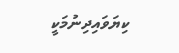ކިޔަވައިދިނުމަކީ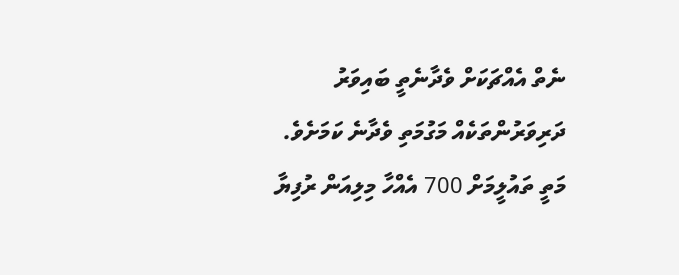ނެތް އެއްޗަކަށް ވެދާނެތީ ބައިވަރު ދަރިވަރުންތަކެއް މަގުމަތި ވެދާނެ ކަމަށެވެ.
މަތީ ތައުލީމަށް 700 އެއްހާ މިލިއަން ރުފިޔާ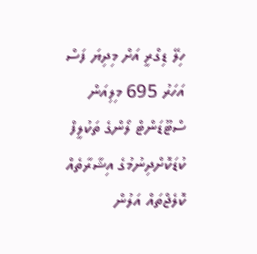ހިލޭ ޑިގްރީ އަށް މިދިޔަ ފަސް އަހަރު 695 މިލިއަން
ސްޓޫޑަންޓް ލޯންގެ ތަކުލީފް ކުޑަކޮށްދިނުމުގެ އިޝާރާތެއް
ކޮލެޖްތައް އަލުން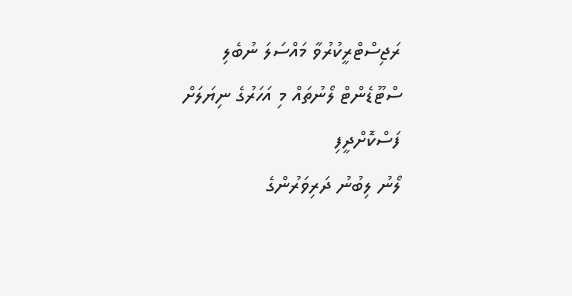ރަޖިސްޓްރީކުރުވާ މައްސަލަ ނުބެލި
ސްޓޫޑެންޓް ލޯނުތައް މި އަހަރުގެ ނިޔަލަށް ފަސްކޮށްދީފި
ލޯނު ލިބުނު ދަރިވަރުންގެ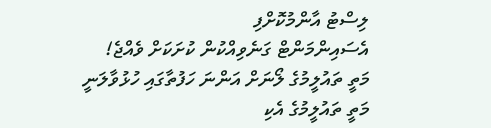ލިސްޓު އާންމުކޮށްފި
އެސައިންމަންޓް ގަނެވިއްކުން ކުށަކަށް ވެއްޖެ!
މަތީ ތައުލީމުގެ ލޯނަށް އަންނަ ހަފުތާގައި ހުޅުވާލަނީ
މަތީ ތައުލީމުގެ އެކި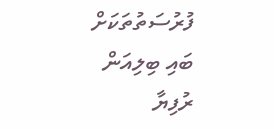ފުރުސަތުތަކަށް ބައި ބިލިއަން ރުފިޔާ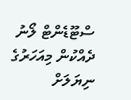ސްޓޫޑެންޓް ލޯނު ދެއްކުން މިއަހަރުގެ ނިޔަލަށް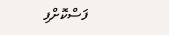ފަސްކޮށްފި